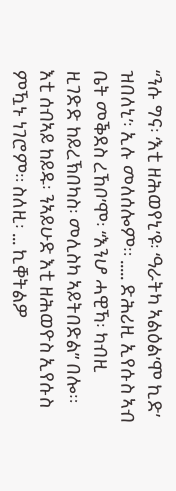“ንሱ ግና፡ ‘እቲ ዘሕወየኒ’ዩ፡ ‘ዓራትካ ኣልዕል’ሞ ኪድ’ ዝበለኒ’፡ ኢሉ መለሰሎም። ..... ድሕሪዚ ኢየሱስ ኣብ ቤት መቕደስ ረኸቦ’ሞ፡ “እንሆ ሓዊኻ፡ ካብዚ ዚገድድ ከይረኽበካስ፡ መሊስካ ኣይትበድል” በሎ። እቲ ሰብኣይ ከይዱ፡ ንኣይሁድ እቲ ዘሕወዮስ ኢየሱስ ምዃኑ ነገሮም። ስለዚ፡ ... ኪቐትልዎ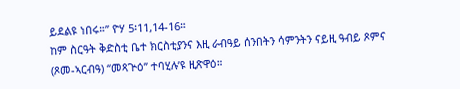ይደልዩ ነበሩ።” ዮሃ 5፡11,14-16።
ከም ስርዓት ቅድስቲ ቤተ ክርስቲያንና እዚ ራብዓይ ሰንበትን ሳምንትን ናይዚ ዓብይ ጾምና (ጾመ-ኣርብዓ) “መጻጕዕ” ተባሂሉ’ዩ ዚጽዋዕ።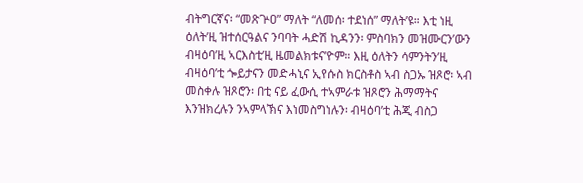ብትግርኛና፡ “መጽጕዐ” ማለት “ለመሰ፡ ተደነሰ” ማለት’ዩ። እቲ ነዚ ዕለት’ዚ ዝተሰርዓልና ንባባት ሓድሽ ኪዳንን፡ ምስባክን መዝሙርን’ውን ብዛዕባ’ዚ ኣርእስቲ’ዚ ዜመልክቱና’ዮም። እዚ ዕለትን ሳምንትን’ዚ ብዛዕባ’ቲ ጐይታናን መድሓኒና ኢየሱስ ክርስቶስ ኣብ ስጋኡ ዝጾሮ፡ ኣብ መስቀሉ ዝጾሮን፡ በቲ ናይ ፈውሲ ተኣምራቱ ዝጾሮን ሕማማትና እንዝክረሉን ንኣምላኽና እነመስግነሉን፡ ብዛዕባ’ቲ ሕጂ ብስጋ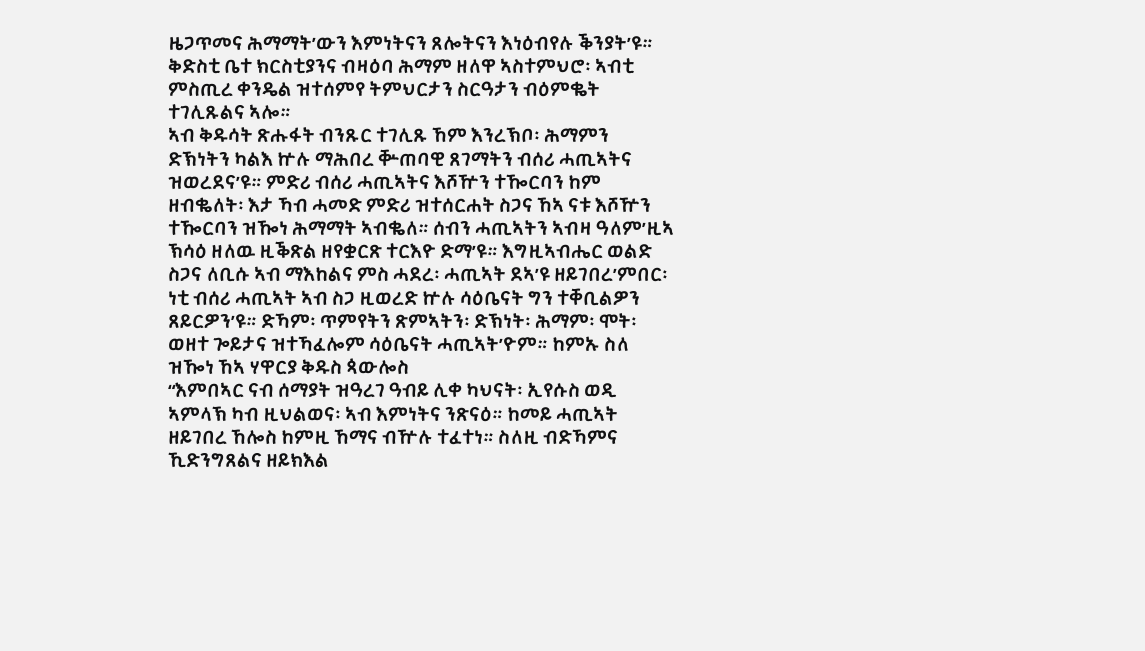ዜጋጥመና ሕማማት’ውን እምነትናን ጸሎትናን እነዕብየሉ ቕንያት’ዩ። ቅድስቲ ቤተ ክርስቲያንና ብዛዕባ ሕማም ዘለዋ ኣስተምህሮ፡ ኣብቲ ምስጢረ ቀንዴል ዝተሰምየ ትምህርታን ስርዓታን ብዕምቈት ተገሊጹልና ኣሎ።
ኣብ ቅዱሳት ጽሑፋት ብንጹር ተገሊጹ ኸም እንረኽቦ፡ ሕማምን ድኽነትን ካልእ ኵሉ ማሕበረ ቝጠባዊ ጸገማትን ብሰሪ ሓጢኣትና ዝወረደና’ዩ። ምድሪ ብሰሪ ሓጢኣትና እሾዅን ተዀርባን ከም ዘብቈለት፡ እታ ኻብ ሓመድ ምድሪ ዝተሰርሐት ስጋና ኸኣ ናቱ እሾዅን ተዀርባን ዝዀነ ሕማማት ኣብቈለ። ሰብን ሓጢኣትን ኣብዛ ዓለም’ዚኣ ኽሳዕ ዘለዉ ዚቕጽል ዘየቋርጽ ተርእዮ ድማ’ዩ። እግዚኣብሔር ወልድ ስጋና ለቢሱ ኣብ ማእከልና ምስ ሓደረ፡ ሓጢኣት ደኣ’ዩ ዘይገበረ’ምበር፡ ነቲ ብሰሪ ሓጢኣት ኣብ ስጋ ዚወረድ ኵሉ ሳዕቤናት ግን ተቐቢልዎን ጸይርዎን’ዩ። ድኻም፡ ጥምየትን ጽምኣትን፡ ድኽነት፡ ሕማም፡ ሞት፡ ወዘተ ጐይታና ዝተኻፈሎም ሳዕቤናት ሓጢኣት’ዮም። ከምኡ ስለ ዝዀነ ኸኣ ሃዋርያ ቅዱስ ጳውሎስ
“እምበኣር ናብ ሰማያት ዝዓረገ ዓብይ ሊቀ ካህናት፡ ኢየሱስ ወዲ ኣምላኽ ካብ ዚህልወና፡ ኣብ እምነትና ንጽናዕ። ከመይ ሓጢኣት ዘይገበረ ኸሎስ ከምዚ ኸማና ብዅሉ ተፈተነ። ስለዚ ብድኻምና ኺድንግጸልና ዘይክእል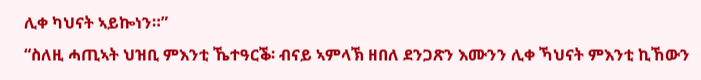ሊቀ ካህናት ኣይኰነን።”
“ስለዚ ሓጢኣት ህዝቢ ምእንቲ ኼተዓርቕ፡ ብናይ ኣምላኽ ዘበለ ደንጋጽን እሙንን ሊቀ ኻህናት ምእንቲ ኪኸውን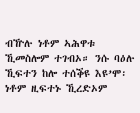ብዅሉ ነቶም ኣሕዋቱ ኺመስሎም ተገብኦ። ንሱ ባዕሉ ኺፍተን ከሎ ተሰቕዩ እዩ’ሞ፡ ነቶም ዚፍተኑ ኺረድኦም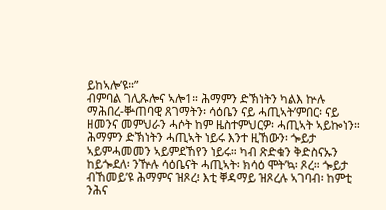ይከኣሎ’ዩ።”
ብምባል ገሊጹሎና ኣሎ1። ሕማምን ድኽነትን ካልእ ኵሉ ማሕበረ-ቝጠባዊ ጸገማትን፡ ሳዕቤን ናይ ሓጢኣት’ምበር፡ ናይ ዘመንና መምህራን ሓሶት ከም ዜስተምህርዎ፡ ሓጢኣት ኣይኰነን። ሕማምን ድኽነትን ሓጢኣት ነይሩ እንተ ዚኸውን፡ ጐይታ ኣይምሓመመን ኣይምደኸየን ነይሩ። ካብ ጽድቁን ቅድስናኡን ከይጐደለ፡ ንዅሉ ሳዕቤናት ሓጢኣት፡ ክሳዕ ሞት’ኳ፡ ጾረ። ጐይታ ብኸመይ’ዩ ሕማምና ዝጾረ፧ እቲ ቐዳማይ ዝጾረሉ ኣገባብ፡ ከምቲ ንሕና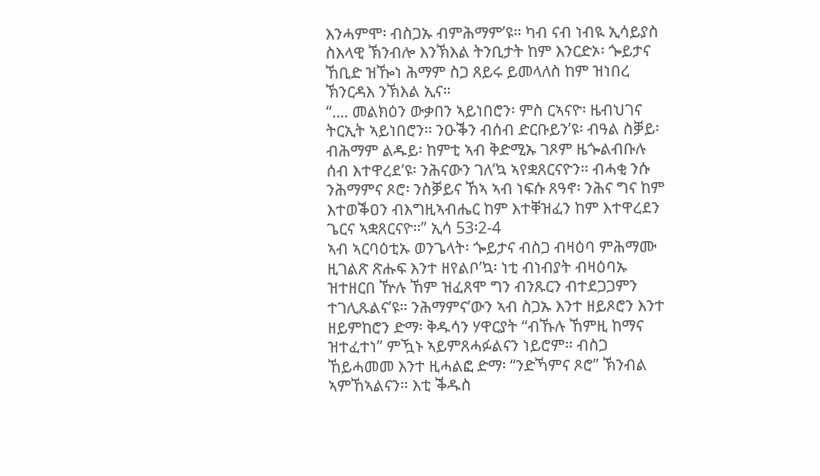እንሓምሞ፡ ብስጋኡ ብምሕማም’ዩ። ካብ ናብ ነብዪ ኢሳይያስ ስእላዊ ኽንብሎ እንኽእል ትንቢታት ከም እንርድኦ፡ ጐይታና ኸቢድ ዝዀነ ሕማም ስጋ ጸይሩ ይመላለስ ከም ዝነበረ ኽንርዳእ ንኽእል ኢና።
“.... መልክዕን ውቃበን ኣይነበሮን፡ ምስ ርኣናዮ፡ ዜብህገና ትርኢት ኣይነበሮን። ንዑቕን ብሰብ ድርቡይን’ዩ፡ ብዓል ስቓይ፡ ብሕማም ልዱይ፡ ከምቲ ኣብ ቅድሚኡ ገጾም ዜጐልብቡሉ ሰብ እተዋረደ’ዩ፡ ንሕናውን ገለ’ኳ ኣየቋጸርናዮን። ብሓቂ ንሱ ንሕማምና ጾሮ፡ ንስቓይና ኸኣ ኣብ ነፍሱ ጸዓኖ፡ ንሕና ግና ከም እተወቕዐን ብእግዚኣብሔር ከም እተቐዝፈን ከም እተዋረደን ጌርና ኣቋጸርናዮ።” ኢሳ 53፡2-4
ኣብ ኣርባዕቲኡ ወንጌላት፡ ጐይታና ብስጋ ብዛዕባ ምሕማሙ ዚገልጽ ጽሑፍ እንተ ዘየልቦ’ኳ፡ ነቲ ብነብያት ብዛዕባኡ ዝተዘርበ ዅሉ ኸም ዝፈጸሞ ግን ብንጹርን ብተደጋጋምን ተገሊጹልና’ዩ። ንሕማምና’ውን ኣብ ስጋኡ እንተ ዘይጾሮን እንተ ዘይምከሮን ድማ፡ ቅዱሳን ሃዋርያት “ብኹሉ ኸምዚ ከማና ዝተፈተነ” ምዃኑ ኣይምጸሓፉልናን ነይሮም። ብስጋ ኸይሓመመ እንተ ዚሓልፎ ድማ፡ “ንድኻምና ጾሮ” ኽንብል ኣምኸኣልናን። እቲ ቕዱስ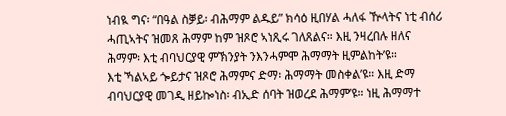ነብዪ ግና፡ “በዓል ስቓይ፡ ብሕማም ልዱይ” ክሳዕ ዚበሃል ሓለፋ ዅላትና ነቲ ብሰሪ ሓጢኣትና ዝመጸ ሕማም ከም ዝጾሮ ኣነጺሩ ገለጸልና። እዚ ንዛረበሉ ዘለና ሕማም፡ እቲ ብባህርያዊ ምኽንያት ንእንሓምሞ ሕማማት ዚምልከት’ዩ።
እቲ ኻልኣይ ጐይታና ዝጾሮ ሕማምና ድማ፡ ሕማማት መስቀል’ዩ። እዚ ድማ ብባህርያዊ መገዲ ዘይኰነስ፡ ብኢድ ሰባት ዝወረደ ሕማም’ዩ። ነዚ ሕማማተ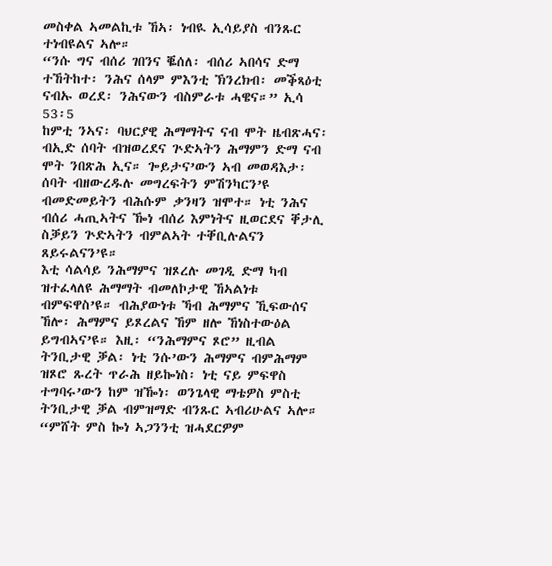መስቀል ኣመልኪቱ ኸኣ፡ ነብዪ ኢሳይያስ ብንጹር ተነብዩልና ኣሎ።
“ንሱ ግና ብሰሪ ገበንና ቘሰለ፡ ብሰሪ ኣበሳና ድማ ተኸትከተ፡ ንሕና ሰላም ምእንቲ ኽንረክብ፡ መቕጻዕቲ ናብኡ ወረደ፡ ንሕናውን ብስምራቱ ሓዌና።” ኢሳ 53፡5
ከምቲ ንኣና፡ ባህርያዊ ሕማማትና ናብ ሞት ዜብጽሓና፡ ብኢድ ሰባት ብዝወረደና ጕድኣትን ሕማምን ድማ ናብ ሞት ንበጽሕ ኢና። ጐይታና’ውን ኣብ መወዳእታ፡ ሰባት ብዘውረዱሉ መግረፍትን ምሽንካርን’ዩ ብመድመይትን ብሕሱም ቃንዛን ዝሞተ። ነቲ ንሕና ብሰሪ ሓጢኣትና ዀነ ብሰሪ እምነትና ዚወርደና ቐታሊ ስቓይን ጕድኣትን ብምልኣት ተቐቢሉልናን ጸይሩልናን’ዩ።
እቲ ሳልሳይ ንሕማምና ዝጾረሉ መገዲ ድማ ካብ ዝተፈላለዩ ሕማማት ብመለኮታዊ ኸኣልነቱ ብምፍዋስ’ዩ። ብሕያውነቱ ኻብ ሕማምና ኺፍውሰና ኸሎ፡ ሕማምና ይጾረልና ኸም ዘሎ ኸነስተውዕል ይግብኣና’ዩ። እዚ፡ “ንሕማምና ጾሮ” ዚብል ትንቢታዊ ቓል፡ ነቲ ንሱ’ውን ሕማምና ብምሕማም ዝጾሮ ጹረት ጥራሕ ዘይኰነስ፡ ነቲ ናይ ምፍዋስ ተግባሩ’ውን ከም ዝዀነ፡ ወንጌላዊ ማቴዎስ ምስቲ ትንቢታዊ ቓል ብምዝማድ ብንጹር ኣብሪሁልና ኣሎ።
“ምሸት ምስ ኰነ ኣጋንንቲ ዝሓደርዎም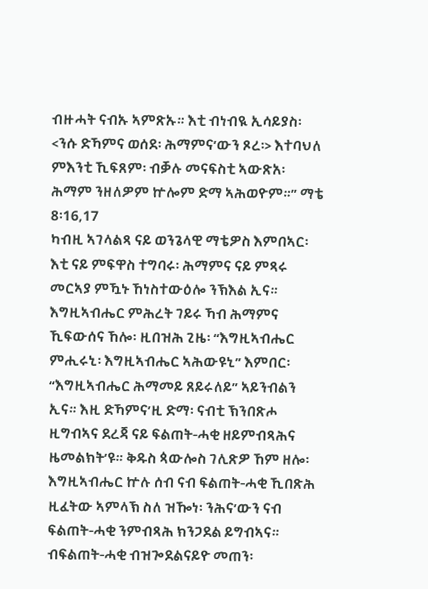ብዙሓት ናብኡ ኣምጽኡ። እቲ ብነብዪ ኢሳይያስ፡ <ንሱ ድኻምና ወሰደ፡ ሕማምና’ውን ጾረ፡> እተባህለ ምእንቲ ኺፍጸም፡ ብቓሉ መናፍስቲ ኣውጽአ፡ ሕማም ንዘለዎም ኵሎም ድማ ኣሕወዮም።” ማቴ 8፡16,17
ካብዚ ኣገላልጻ ናይ ወንጌላዊ ማቴዎስ እምበኣር፡ እቲ ናይ ምፍዋስ ተግባሩ፡ ሕማምና ናይ ምጻሩ መርኣያ ምዃኑ ኸነስተውዕሎ ንኽእል ኢና። እግዚኣብሔር ምሕረት ገይሩ ኻብ ሕማምና ኺፍውሰና ኸሎ፡ ዚበዝሕ ጊዜ፡ “እግዚኣብሔር ምሒሩኒ፡ እግዚኣብሔር ኣሕውዩኒ” እምበር፡ “እግዚኣብሔር ሕማመይ ጸይሩለይ” ኣይንብልን ኢና። እዚ ድኻምና’ዚ ድማ፡ ናብቲ ኽንበጽሖ ዚግብኣና ደረጃ ናይ ፍልጠት-ሓቂ ዘይምብጻሕና ዜመልክት’ዩ። ቅዱስ ጳውሎስ ገሊጽዎ ኸም ዘሎ፡ እግዚኣብሔር ኵሉ ሰብ ናብ ፍልጠት-ሓቂ ኺበጽሕ ዚፈትው ኣምላኽ ስለ ዝዀነ፡ ንሕና’ውን ናብ ፍልጠት-ሓቂ ንምብጻሕ ክንጋደል ይግብኣና። ብፍልጠት-ሓቂ ብዝጐደልናይዮ መጠን፡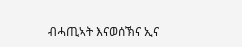ብሓጢኣት እናወሰኽና ኢና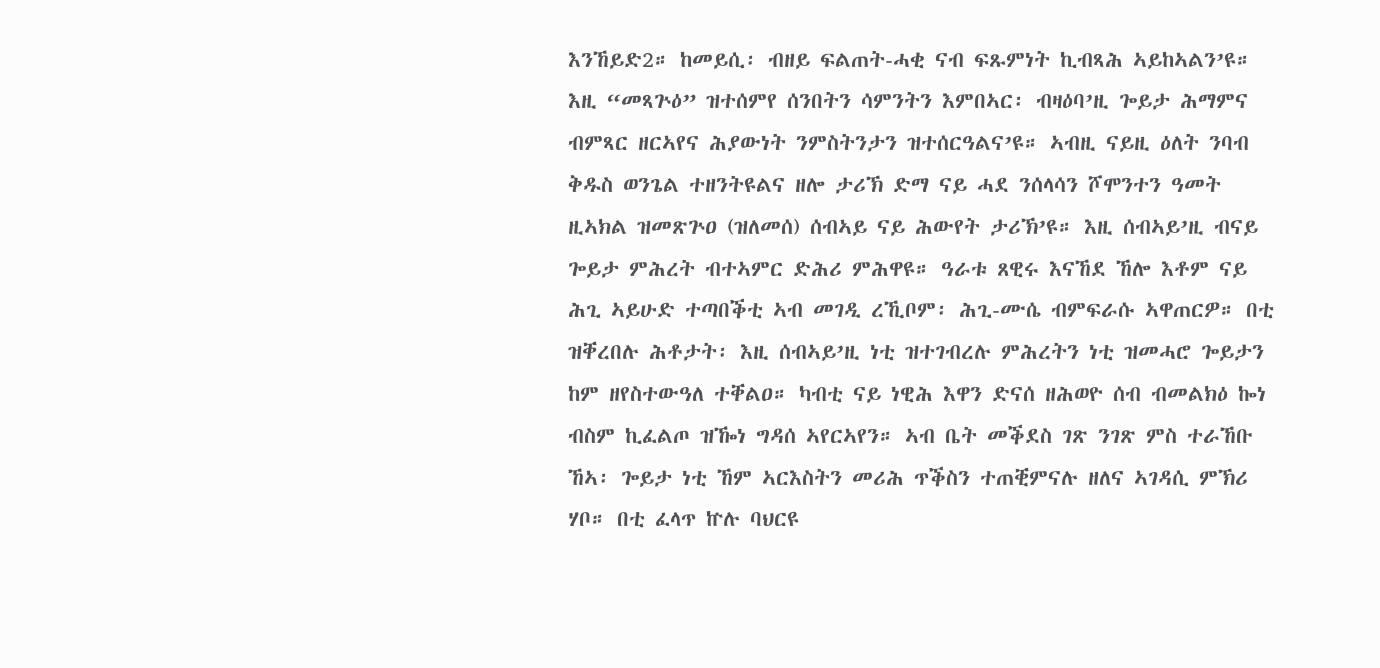እንኸይድ2። ከመይሲ፡ ብዘይ ፍልጠት-ሓቂ ናብ ፍጹምነት ኪብጻሕ ኣይከኣልን’ዩ።
እዚ “መጻጕዕ” ዝተሰምየ ሰንበትን ሳምንትን እምበኣር፡ ብዛዕባ’ዚ ጐይታ ሕማምና ብምጻር ዘርኣየና ሕያውነት ንምስትንታን ዝተሰርዓልና’ዩ። ኣብዚ ናይዚ ዕለት ንባብ ቅዱስ ወንጌል ተዘንትዩልና ዘሎ ታሪኽ ድማ ናይ ሓደ ንሰላሳን ሾሞንተን ዓመት ዚኣክል ዝመጽጕዐ (ዝለመሰ) ሰብኣይ ናይ ሕውየት ታሪኽ’ዩ። እዚ ሰብኣይ’ዚ ብናይ ጐይታ ምሕረት ብተኣምር ድሕሪ ምሕዋዩ። ዓራቱ ጸዊሩ እናኸደ ኸሎ እቶም ናይ ሕጊ ኣይሁድ ተጣበቕቲ ኣብ መገዲ ረኺቦም፡ ሕጊ-ሙሴ ብምፍራሱ ኣዋጠርዎ። በቲ ዝቐረበሉ ሕቶታት፡ እዚ ሰብኣይ’ዚ ነቲ ዝተገብረሉ ምሕረትን ነቲ ዝመሓሮ ጐይታን ከም ዘየስተውዓለ ተቐልዐ። ካብቲ ናይ ነዊሕ እዋን ድናሰ ዘሕወዮ ሰብ ብመልክዕ ኰነ ብስም ኪፈልጦ ዝዀነ ግዳሰ ኣየርኣየን። ኣብ ቤት መቕደስ ገጽ ንገጽ ምስ ተራኸቡ ኸኣ፡ ጐይታ ነቲ ኸም ኣርእስትን መሪሕ ጥቕስን ተጠቒምናሉ ዘለና ኣገዳሲ ምኽሪ ሃቦ። በቲ ፈላጥ ኵሉ ባህርዩ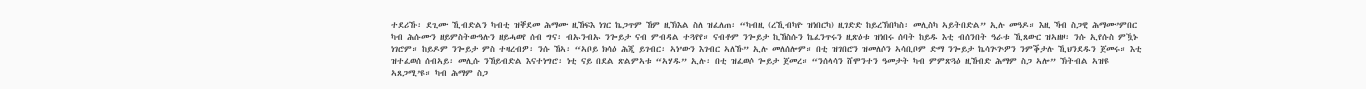ተደሪኹ፡ ደጊሙ ኺብድልን ካብቲ ዝቐደመ ሕማሙ ዚኸፍእ ነገር ኬጋጥም ኸም ዚኽእል ስለ ዝፈለጠ፡ “ካብዚ (ረኺብካዮ ዝነበርካ) ዚገድድ ከይረኽበካስ፡ መሊስካ ኣይትበድል” ኢሉ መዓዶ። እዚ ኻብ ስጋዊ ሕማሙ’ምበር ካብ ሕሱሙን ዘይምስትውዓሉን ዘይሓወየ ሰብ ግና፡ ብኡንብኡ ንጐይታ ናብ ምብዳል ተጓየየ። ናብቶም ንጐይታ ኪኸስሱን ኬፈንጥሩን ዚጽዕቱ ዝነበሩ ሰባት ከይዱ እቲ ብሰንበት ዓራቱ ኺጸውር ዝኣዘዞ፡ ንሱ ኢየሱስ ምዃኑ ነገሮም። ከይዶም ንጐይታ ምስ ተዛረብዎ፡ ንሱ ኸኣ፡ “ኣቦይ ክሳዕ ሕጂ ይገብር፡ ኣነ’ውን እገብር ኣለኹ” ኢሉ መለሰሎም። በቲ ዝገበሮን ዝመለሶን ኣሳቢቦም ድማ ንጐይታ ኬሳጕጕዎን ንምቕታሉ ኺህንደዱን ጀመሩ። እቲ ዝተፈወሰ ሰብኣይ፡ መሊሱ ንኸይብድል እናተነግሮ፡ ነቲ ናይ በደል ጽልምኣቱ “ኣሃዱ” ኢሉ፡ በቲ ዝፈወሶ ጐይታ ጀመረ። “ንሰላሳን ሸሞንተን ዓመታት ካብ ምምጽጓዕ ዚኸብድ ሕማም ስጋ ኣሎ” ኽትብል ኣዝዩ ኣጸጋሚ’ዩ። ካብ ሕማም ስጋ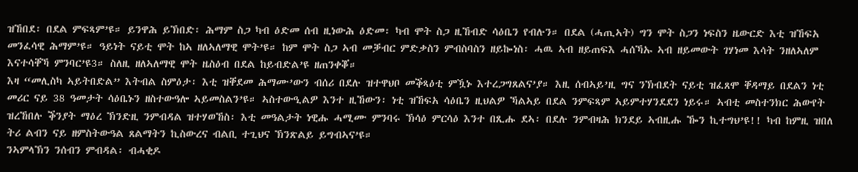ዝኸበደ፡ በደል ምፍጻም’ዩ። ይንዋሕ ይኽበድ፡ ሕማም ስጋ ካብ ዕድመ ሰብ ዚነውሕ ዕድመ፡ ካብ ሞት ስጋ ዚኸብድ ሳዕቤን የብሉን። በደል (ሓጢኣት) ግን ሞት ስጋን ነፍስን ዜውርድ እቲ ዝኸፍአ መንፈሳዊ ሕማም’ዩ። ዓይነት ናይቲ ሞት ከኣ ዘለኣለማዊ ሞት’ዩ። ከም ሞት ስጋ ኣብ መቓብር ምድቃስን ምብስባስን ዘይኰነስ፡ ሓዉ ኣብ ዘይጠፍእ ሓሰኻኡ ኣብ ዘይመውት ገሃነመ እሳት ንዘለኣለም እናተሳቐኻ ምንባር’ዩ3። ስለዚ ዘለኣለማዊ ሞት ዜስዕብ በደል ከይብድል’ዩ ዘጠንቀቖ።
እዛ “መሊስካ ኣይትበድል” እትብል ስምዕታ፡ እቲ ዝቐደመ ሕማሙ’ውን ብሰሪ በደሉ ዝተዋህቦ መቕጻዕቲ ምዃኑ እተረጋግጸልና’ያ። እዚ ሰብኣይ’ዚ ግና ንኽብደት ናይቲ ዝፈጸሞ ቐዳማይ በደልን ነቲ መሪር ናይ 38 ዓመታት ሳዕቤኑን ዘስተውዓሎ ኣይመስልን’ዩ። ኣስተውዒልዎ እንተ ዚኸውን፡ ነቲ ዝኸፍአ ሳዕቤን ዚህልዎ ኻልኣይ በደል ንምፍጻም ኣይምተሃንደደን ነይሩ። ኣብቲ መስተንክር ሕውየት ዝረኸበሉ ቕንያት ማዕረ ኽንድዚ ንምብዳል ዝተሃወኸስ፡ እቲ መዓልታት ነዊሑ ሓሚሙ ምንባሩ ኽሳዕ ምርሳዕ እንተ በጺሑ ደኣ፡ በደሉ ንምብዛሕ ክንደይ ኣብዚሑ ዀን ኪተግህ’ዩ!! ካብ ከምዚ ዝበለ ትሪ ልብን ናይ ዘምስትውዓል ጸልማትን ኪስውረና ብልቢ ተጊህና ኽንጽልይ ይግብኣና’ዩ።
ንኣምላኽን ንሰብን ምብዳል፡ ብሓቂዶ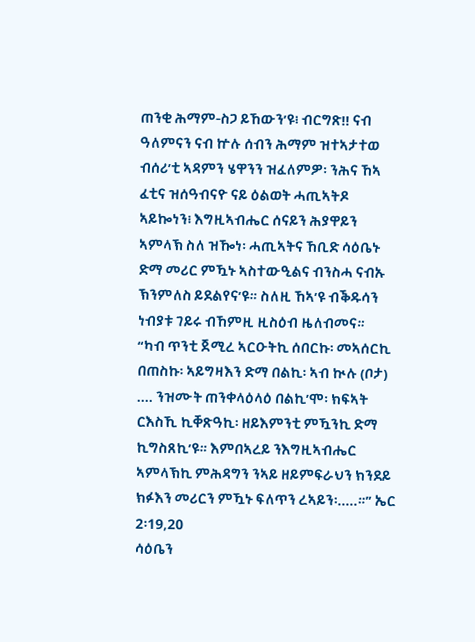ጠንቂ ሕማም-ስጋ ይኸውን’ዩ፧ ብርግጽ!! ናብ ዓለምናን ናብ ኵሉ ሰብን ሕማም ዝተኣታተወ ብሰሪ’ቲ ኣዳምን ሄዋንን ዝፈለምዎ፡ ንሕና ኸኣ ፈቲና ዝሰዓብናዮ ናይ ዕልወት ሓጢኣትዶ ኣይኰነን፧ እግዚኣብሔር ሰናይን ሕያዋይን ኣምላኽ ስለ ዝዀነ፡ ሓጢኣትና ኸቢድ ሳዕቤኑ ድማ መሪር ምዃኑ ኣስተውዒልና ብንስሓ ናብኡ ኽንምለስ ይደልየና’ዩ። ስለዚ ኸኣ’ዩ ብቕዱሳን ነብያቱ ገይሩ ብኸምዚ ዚስዕብ ዜለብመና።
“ካብ ጥንቲ ጀሚረ ኣርዑትኪ ሰበርኩ፡ መኣሰርኪ በጠስኩ፡ ኣይግዛእን ድማ በልኪ፡ ኣብ ኲሉ (ቦታ) .... ንዝሙት ጠንቀላዕላዕ በልኪ’ሞ፡ ክፍኣት ርእስኺ ኪቐጽዓኪ፡ ዘይእምንቲ ምዃንኪ ድማ ኪግስጸኪ’ዩ። እምበኣረይ ንእግዚኣብሔር ኣምላኽኪ ምሕዳግን ንኣይ ዘይምፍራህን ክንደይ ክፉእን መሪርን ምዃኑ ፍለጥን ረኣይን፡.....።” ኤር 2፡19,20
ሳዕቤን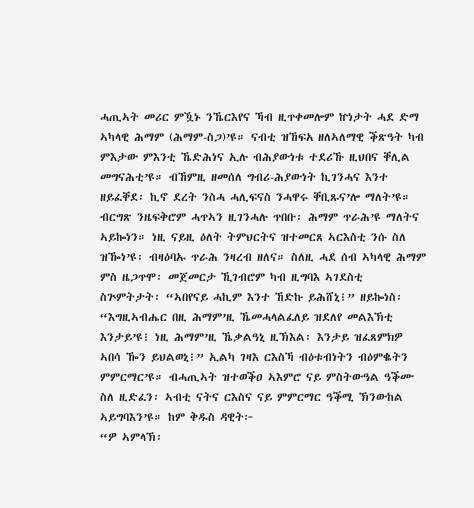ሓጢኣት መሪር ምዃኑ ንኼርእየና ኻብ ዚጥቀመሎም ኵነታት ሓደ ድማ ኣካላዊ ሕማም (ሕማም-ስጋ)’ዩ። ናብቲ ዝኸፍአ ዘለኣለማዊ ቕጽዓት ካብ ምእታው ምእንቲ ኼድሕነና ኢሉ ብሕያውነቱ ተደሪኹ ዚህበና ቐሊል መግናሕቲ’ዩ። ብኸምዚ ዘመሰለ ግብሪ-ሕያውነት ኪገንሓና እንተ ዘይፈቐደ፡ ኪኖ ደረት ንስሓ ሓሊፍናስ ንሓዋሩ ቐቢጹና’ሎ ማለት’ዩ። ብርግጽ ንዜፍቅሮም ሓጥኣን ዚገንሓሉ ጥበቡ፡ ሕማም ጥራሕ’ዩ ማለትና ኣይኰነን። ነዚ ናይዚ ዕለት ትምህርትና ዝተመርጸ ኣርእስቲ ንሱ ስለ ዝዀነ’ዩ፡ ብዛዕባኡ ጥራሕ ንዛረብ ዘለና። ስለዚ ሓደ ሰብ ኣካላዊ ሕማም ምስ ዜጋጥሞ፡ መጀመርታ ኺገብሮም ካብ ዚግባእ ኣገደስቲ ስጕምትታት፡ “ኣበየናይ ሓኪም እንተ ኸድኩ ይሕሸኒ፧” ዘይኰነስ፡ “እግዚኣብሔር በዚ ሕማም’ዚ ኼመሓላልፈለይ ዝደለየ መልእኽቲ እንታይ’ዩ፧ ነዚ ሕማም’ዚ ኼቃልዓኒ ዚኽእል፡ እንታይ ዝፈጸምክዎ ኣበሳ ዀን ይህልወኒ፧” ኢልካ ገዛእ ርእስኻ ብዕቱብነትን ብዕምቈትን ምምርማር’ዩ። ብሓጢኣት ዝተወቕዐ ኣእምሮ ናይ ምስትውዓል ዓቕሙ ስለ ዚድፈን፡ ኣብቲ ናትና ርእስና ናይ ምምርማር ዓቕሚ ኽንውከል ኣይግባእን’ዩ። ከም ቅዱስ ዳዊት፦
“ዎ ኣምላኽ፡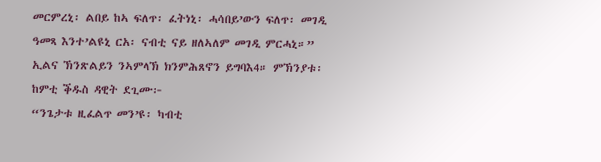መርምረኒ፡ ልበይ ከኣ ፍለጥ፡ ፈትነኒ፡ ሓሳበይ’ውን ፍለጥ፡ መገዲ ዓመጻ እንተ’ልዩኒ ርአ፡ ናብቲ ናይ ዘለኣለም መገዲ ምርሓኒ።”
ኢልና ኽንጽልይን ንኣምላኽ ክንምሕጸኖን ይግባእ4። ምኽንያቱ፡ ከምቲ ቕዱስ ዳዊት ደጊሙ፦
“ንጌታቱ ዚፈልጥ መን’ዩ፡ ካብቲ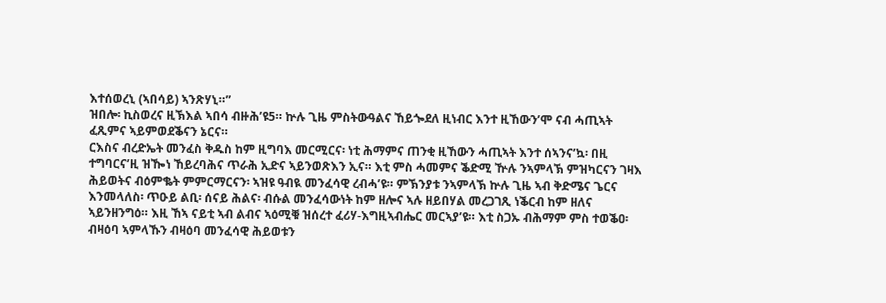እተሰወረኒ (ኣበሳይ) ኣንጽሃኒ።”
ዝበሎ፡ ኪስወረና ዚኽእል ኣበሳ ብዙሕ’ዩ5። ኵሉ ጊዜ ምስትውዓልና ኸይጐደለ ዚነብር እንተ ዚኸውን’ሞ ናብ ሓጢኣት ፈጺምና ኣይምወደቕናን ኔርና።
ርእስና ብረድኤት መንፈስ ቅዱስ ከም ዚግባእ መርሚርና፡ ነቲ ሕማምና ጠንቂ ዚኸውን ሓጢኣት እንተ ሰኣንና’ኳ፡ በዚ ተግባርና’ዚ ዝዀነ ኸይረባሕና ጥራሕ ኢድና ኣይንወጽእን ኢና። እቲ ምስ ሓመምና ቕድሚ ዅሉ ንኣምላኽ ምዝካርናን ገዛእ ሕይወትና ብዕምቈት ምምርማርናን፡ ኣዝዩ ዓብዪ መንፈሳዊ ረብሓ’ዩ። ምኽንያቱ ንኣምላኽ ኵሉ ጊዜ ኣብ ቅድሜና ጌርና እንመላለስ፡ ጥዑይ ልቢ፡ ሰናይ ሕልና፡ ብሱል መንፈሳውነት ከም ዘሎና ኣሉ ዘይበሃል መረጋገጺ ነቕርብ ከም ዘለና ኣይንዘንግዕ። እዚ ኸኣ ናይቲ ኣብ ልብና ኣዕሚቑ ዝሰረተ ፈሪሃ-እግዚኣብሔር መርኣያ’ዩ። እቲ ስጋኡ ብሕማም ምስ ተወቕዐ፡ ብዛዕባ ኣምላኹን ብዛዕባ መንፈሳዊ ሕይወቱን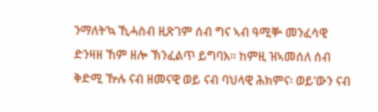ንማለት’ኳ ኺሓስብ ዚጽገም ሰብ ግና ኣብ ዓሚቝ መንፈሳዊ ድንዛዘ ኸም ዘሎ ኽንፈልጥ ይግባእ። ከምዚ ዝኣመሰለ ሰብ ቅድሚ ዅሉ ናብ ዘመናዊ ወይ ናብ ባህላዊ ሕክምና፡ ወይ’ውን ናብ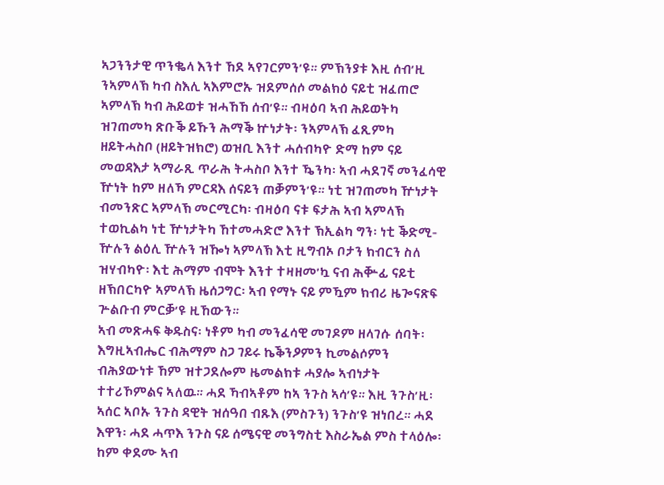ኣጋንንታዊ ጥንቈላ እንተ ኸደ ኣየገርምን’ዩ። ምኽንያቱ እዚ ሰብ’ዚ ንኣምላኽ ካብ ስእሊ ኣእምሮኡ ዝደምሰሶ መልክዕ ናይቲ ዝፈጠሮ ኣምላኽ ካብ ሕይወቱ ዝሓኸኸ ሰብ’ዩ። ብዛዕባ ኣብ ሕይወትካ ዝገጠመካ ጽቡቕ ይኹን ሕማቕ ኵነታት፡ ንኣምላኽ ፈጺምካ ዘይትሓስቦ (ዘይትዝክሮ) ወዝቢ እንተ ሓሰብካዮ ድማ ከም ናይ መወዳእታ ኣማራጺ ጥራሕ ትሓስቦ እንተ ዄንካ፡ ኣብ ሓደገኛ መንፈሳዊ ዅነት ከም ዘለኻ ምርዳእ ሰናይን ጠቓምን’ዩ። ነቲ ዝገጠመካ ዅነታት ብመንጽር ኣምላኽ መርሚርካ፡ ብዛዕባ ናቱ ፍታሕ ኣብ ኣምላኽ ተወኪልካ ነቲ ዅነታትካ ኸተመሓድሮ እንተ ኽኢልካ ግን፡ ነቲ ቕድሚ- ዅሉን ልዕሊ ዅሉን ዝዀነ ኣምላኽ እቲ ዚግብኦ ቦታን ክብርን ስለ ዝሃብካዮ፡ እቲ ሕማም ብሞት እንተ ተዛዘመ’ኳ ናብ ሕቝፊ ናይቲ ዘኽበርካዮ ኣምላኽ ዜሰጋግር፡ ኣብ የማኑ ናይ ምዃም ክብሪ ዜጐናጽፍ ጕልቡብ ምርቓ’ዩ ዚኸውን።
ኣብ መጽሓፍ ቅዱስና፡ ነቶም ካብ መንፈሳዊ መገዶም ዘላገሱ ሰባት፡ እግዚኣብሔር ብሕማም ስጋ ገይሩ ኬቕንዖምን ኪመልሶምን ብሕያውነቱ ኸም ዝተጋደሎም ዜመልክቱ ሓያሎ ኣብነታት ተተሪኾምልና ኣለዉ። ሓደ ኻብኣቶም ከኣ ንጉስ ኣሳ’ዩ። እዚ ንጉስ’ዚ፡ ኣሰር ኣቦኡ ንጉስ ዳዊት ዝሰዓበ ብጹእ (ምስጉን) ንጉስ’ዩ ዝነበረ። ሓደ እዋን፡ ሓደ ሓጥእ ንጉስ ናይ ሰሜናዊ መንግስቲ እስራኤል ምስ ተላዕሎ፡ ከም ቀደሙ ኣብ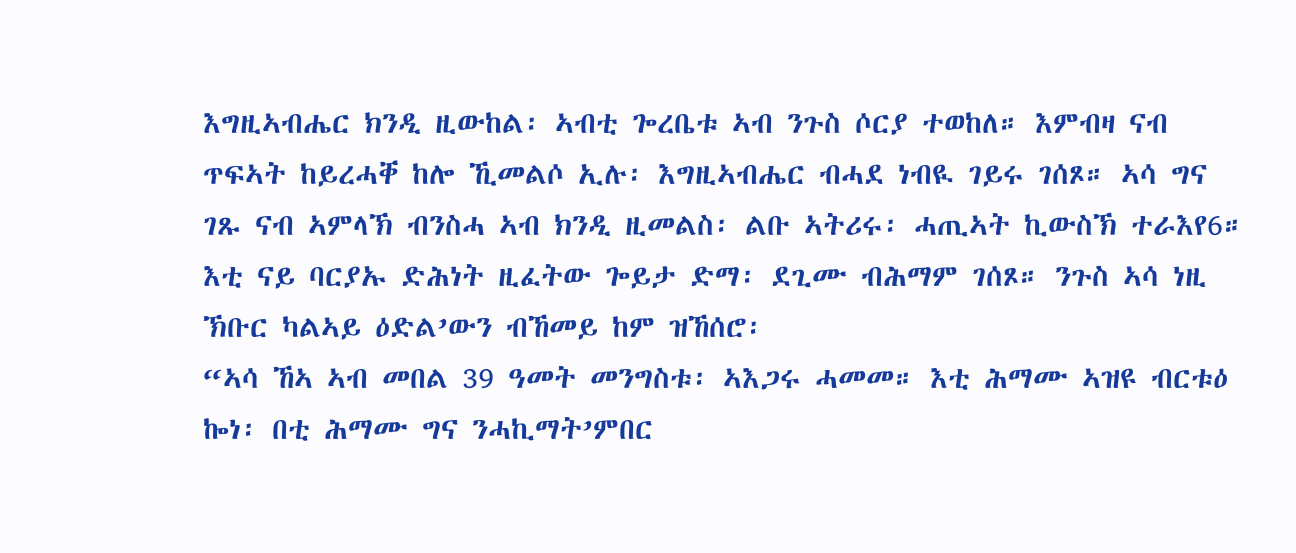እግዚኣብሔር ክንዲ ዚውከል፡ ኣብቲ ጐረቤቱ ኣብ ንጉስ ሶርያ ተወከለ። እምብዛ ናብ ጥፍኣት ከይረሓቐ ከሎ ኺመልሶ ኢሉ፡ እግዚኣብሔር ብሓደ ነብዪ ገይሩ ገሰጾ። ኣሳ ግና ገጹ ናብ ኣምላኽ ብንስሓ ኣብ ክንዲ ዚመልስ፡ ልቡ ኣትሪሩ፡ ሓጢኣት ኪውስኽ ተራእየ6። እቲ ናይ ባርያኡ ድሕነት ዚፈትው ጐይታ ድማ፡ ደጊሙ ብሕማም ገሰጾ። ንጉስ ኣሳ ነዚ ኽቡር ካልኣይ ዕድል’ውን ብኸመይ ከም ዝኸሰሮ፡
“ኣሳ ኸኣ ኣብ መበል 39 ዓመት መንግስቱ፡ ኣእጋሩ ሓመመ። እቲ ሕማሙ ኣዝዩ ብርቱዕ ኰነ፡ በቲ ሕማሙ ግና ንሓኪማት’ምበር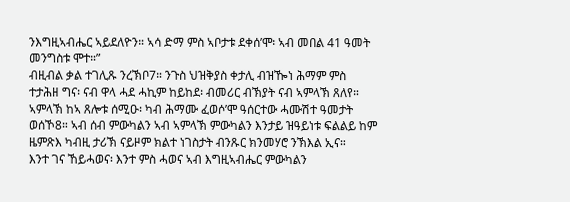ንእግዚኣብሔር ኣይደለዮን። ኣሳ ድማ ምስ ኣቦታቱ ደቀሰ’ሞ፡ ኣብ መበል 41 ዓመት መንግስቱ ሞተ።”
ብዚብል ቃል ተገሊጹ ንረኽቦ7። ንጉስ ህዝቅያስ ቀታሊ ብዝዀነ ሕማም ምስ ተታሕዘ ግና፡ ናብ ዋላ ሓደ ሓኪም ከይከደ፡ ብመሪር ብኽያት ናብ ኣምላኽ ጸለየ። ኣምላኽ ከኣ ጸሎቱ ሰሚዑ፡ ካብ ሕማሙ ፈወሶ’ሞ ዓሰርተው ሓሙሽተ ዓመታት ወሰኾ8። ኣብ ሰብ ምውካልን ኣብ ኣምላኽ ምውካልን እንታይ ዝዓይነቱ ፍልልይ ከም ዜምጽእ ካብዚ ታሪኽ ናይዞም ክልተ ነገስታት ብንጹር ክንመሃሮ ንኽእል ኢና።
እንተ ገና ኸይሓወና፡ እንተ ምስ ሓወና ኣብ እግዚኣብሔር ምውካልን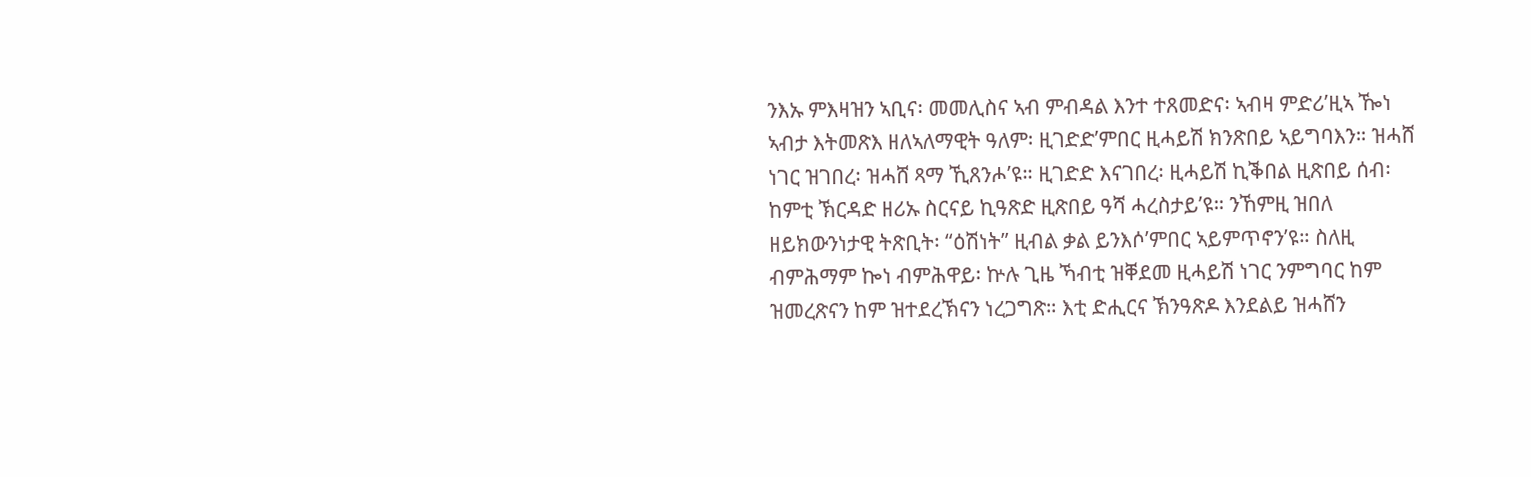ንእኡ ምእዛዝን ኣቢና፡ መመሊስና ኣብ ምብዳል እንተ ተጸመድና፡ ኣብዛ ምድሪ’ዚኣ ዀነ ኣብታ እትመጽእ ዘለኣለማዊት ዓለም፡ ዚገድድ’ምበር ዚሓይሽ ክንጽበይ ኣይግባእን። ዝሓሸ ነገር ዝገበረ፡ ዝሓሸ ጻማ ኺጸንሖ’ዩ። ዚገድድ እናገበረ፡ ዚሓይሽ ኪቕበል ዚጽበይ ሰብ፡ ከምቲ ኽርዳድ ዘሪኡ ስርናይ ኪዓጽድ ዚጽበይ ዓሻ ሓረስታይ’ዩ። ንኸምዚ ዝበለ ዘይክውንነታዊ ትጽቢት፡ “ዕሽነት” ዚብል ቃል ይንእሶ’ምበር ኣይምጥኖን’ዩ። ስለዚ ብምሕማም ኰነ ብምሕዋይ፡ ኵሉ ጊዜ ኻብቲ ዝቐደመ ዚሓይሽ ነገር ንምግባር ከም ዝመረጽናን ከም ዝተደረኽናን ነረጋግጽ። እቲ ድሒርና ኽንዓጽዶ እንደልይ ዝሓሸን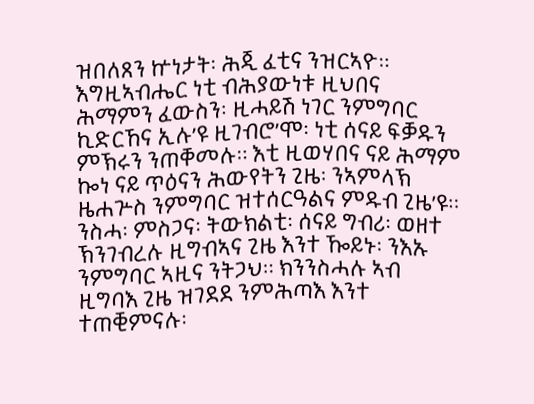ዝበለጸን ኵነታት፡ ሕጂ ፈቲና ንዝርኣዮ። እግዚኣብሔር ነቲ ብሕያውነቱ ዚህበና ሕማምን ፈውስን፡ ዚሓይሽ ነገር ንምግባር ኪድርኸና ኢሉ’ዩ ዚገብሮ’ሞ፡ ነቲ ሰናይ ፍቓዱን ምኽሩን ንጠቐመሉ። እቲ ዚወሃበና ናይ ሕማም ኰነ ናይ ጥዕናን ሕውየትን ጊዜ፡ ንኣምላኽ ዜሐጕስ ንምግባር ዝተሰርዓልና ምዱብ ጊዜ’ዩ። ንስሓ፡ ምስጋና፡ ትውክልቲ፡ ሰናይ ግብሪ፡ ወዘተ ኽንገብረሉ ዚግብኣና ጊዜ እንተ ዀይኑ፡ ንእኡ ንምግባር ኣዚና ንትጋህ። ክንንስሓሉ ኣብ ዚግባእ ጊዜ ዝገደደ ንምሕጣእ እንተ ተጠቒምናሉ፡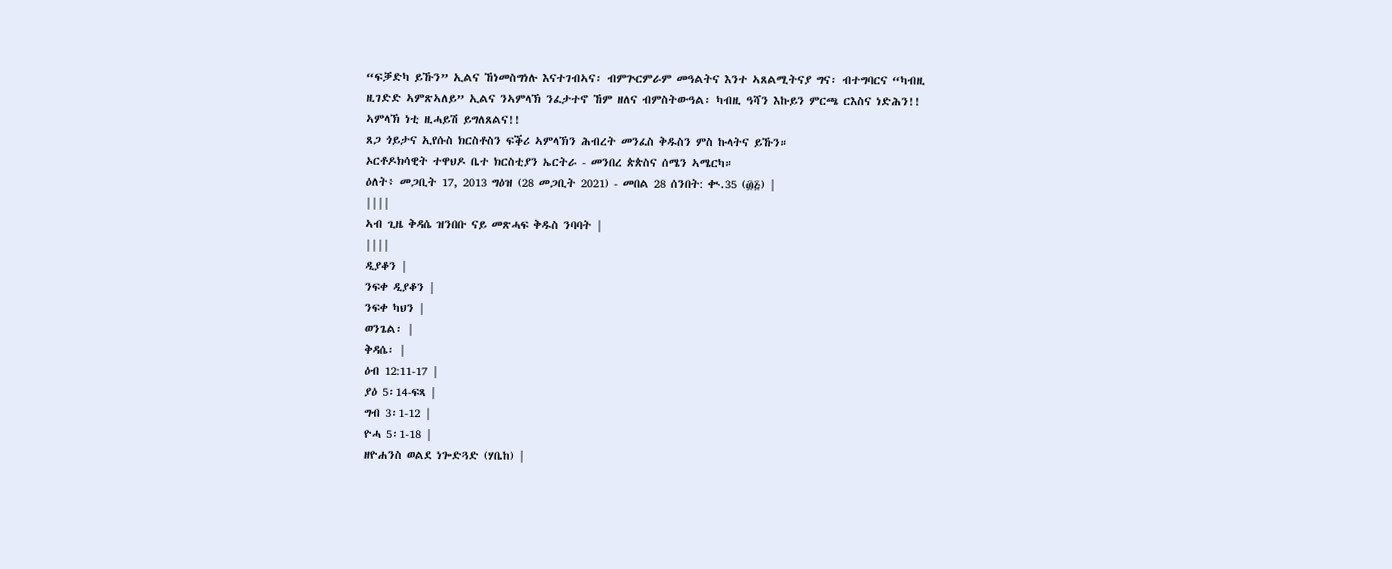“ፍቓድካ ይኹን” ኢልና ኸነመስግነሉ እናተገብኣና፡ ብምጕርምራም መዓልትና እንተ ኣጸልሚትናያ ግና፡ ብተግባርና “ካብዚ ዚገድድ ኣምጽኣለይ” ኢልና ንኣምላኽ ንፈታተኖ ኸም ዘለና ብምስትውዓል፡ ካብዚ ዓሻን እኩይን ምርጫ ርእስና ነድሕን!! ኣምላኽ ነቲ ዚሓይሽ ይግለጸልና!!
ጸጋ ጎይታና ኢየሱስ ክርስቶስን ፍቕሪ ኣምላኽን ሕብረት መንፈስ ቅዱስን ምስ ኩላትና ይኹን።
ኦርቶዶክሳዊት ተዋህዶ ቤተ ክርስቲያን ኤርትራ - መንበረ ጵጵስና ሰሜን ኣሜርካ።
ዕለት፥ መጋቢት 17, 2013 ግዕዝ (28 መጋቢት 2021) - መበል 28 ሰንበት: ቊ.35 (፴፭) |
||||
ኣብ ጊዜ ቅዳሴ ዝንበቡ ናይ መጽሓፍ ቅዱስ ንባባት |
||||
ዲያቆን |
ንፍቀ ዲያቆን |
ንፍቀ ካህን |
ወንጌል፡ |
ቅዳሴ፡ |
ዕብ 12:11-17 |
ያዕ 5፡14-ፍጻ |
ግብ 3፡1-12 |
ዮሓ 5፡1-18 |
ዘዮሐንስ ወልደ ነጐድጓድ (ሃቤከ) |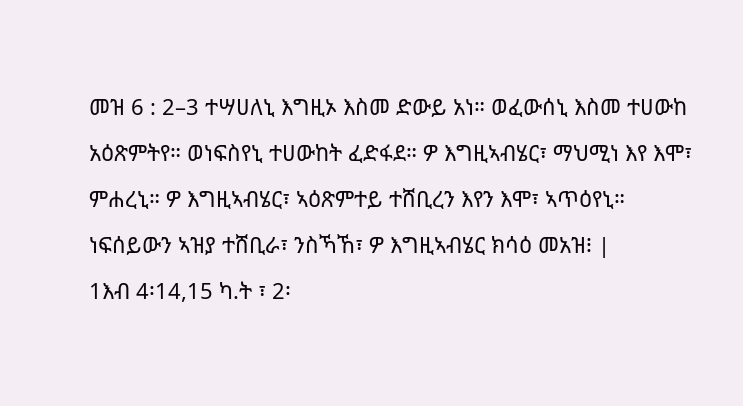መዝ 6 : 2–3 ተሣሀለኒ እግዚኦ እስመ ድውይ አነ። ወፈውሰኒ እስመ ተሀውከ አዕጽምትየ። ወነፍስየኒ ተሀውከት ፈድፋደ። ዎ እግዚኣብሄር፣ ማህሚነ እየ እሞ፣ ምሐረኒ። ዎ እግዚኣብሄር፣ ኣዕጽምተይ ተሸቢረን እየን እሞ፣ ኣጥዕየኒ። ነፍሰይውን ኣዝያ ተሸቢራ፣ ንስኻኸ፣ ዎ እግዚኣብሄር ክሳዕ መአዝ፧ |
1እብ 4፡14,15 ካ.ት ፣ 2፡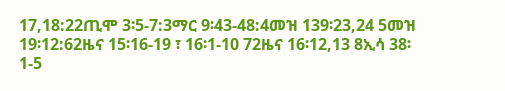17,18:22ጢሞ 3፡5-7:3ማር 9፡43-48:4መዝ 139፡23,24 5መዝ 19፡12:62ዜና 15፡16-19 ፣ 16፡1-10 72ዜና 16፡12,13 8ኢሳ 38፡1-5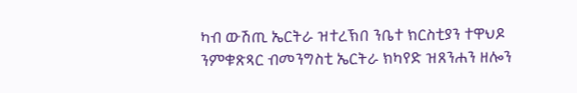ካብ ውሽጢ ኤርትራ ዝተረኽበ ንቤተ ክርስቲያን ተዋህዶ ንምቁጽጻር ብመንግስቲ ኤርትራ ክካየድ ዝጸንሐን ዘሎን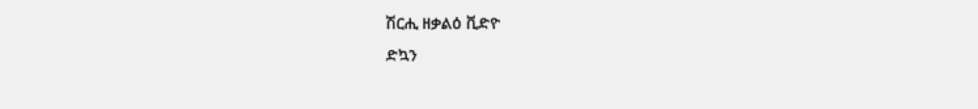ሽርሒ ዘቃልዕ ቪድዮ
ድኳን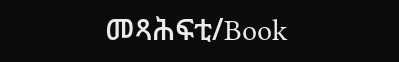መጻሕፍቲ/Book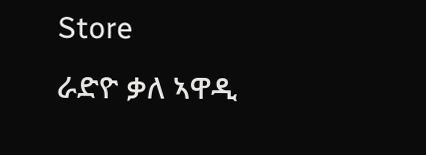Store
ራድዮ ቃለ ኣዋዲ